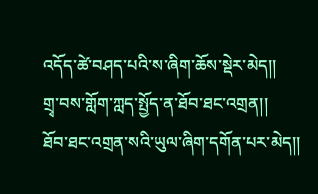འདོད་ཚེ་བཤད་པའི་ས་ཞིག་ཆོས་སྡེར་མེད།།
གྲྭ་བས་གློག་ཀླད་སྤྱོད་ན་ཐོབ་ཐང་འགྲན།།
ཐོབ་ཐང་འགྲན་སའི་ཡུལ་ཞིག་དགོན་པར་མེད།།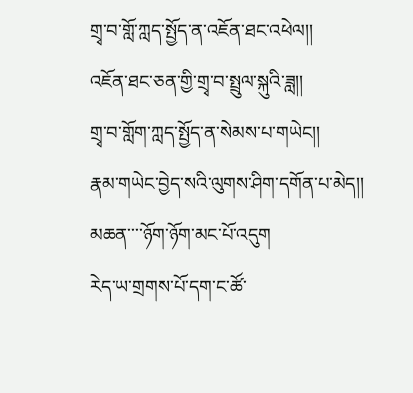གྲྭ་བ་གློ་ཀླད་སྤྱོད་ན་འཇོན་ཐང་འཕེལ།།
འཇོན་ཐང་ཅན་གྱི་གྲྭ་བ་སྤྲུལ་སྐུའི་ཟླ།།
གྲྭ་བ་གློག་ཀླད་སྤྱོད་ན་སེམས་པ་གཡེང།།
རྣམ་གཡེང་བྱེད་སའི་ལུགས་ཤིག་དགོན་པ་མེད།།
མཆན་་་་ཉོག་ཉོག་མང་པོ་འདུག
རེད་ཡ་གྲགས་པོ་དག་ང་ཚོ་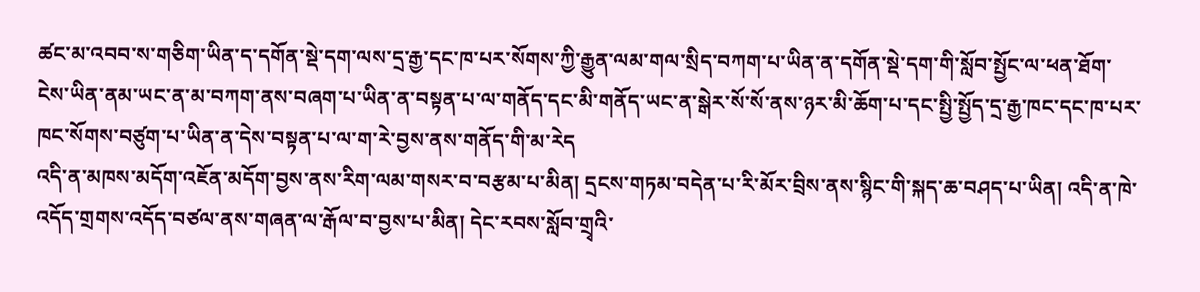ཚང་མ་འབབ་ས་གཅིག་ཡིན་ད་དགོན་སྡེ་དག་ལས་དྲ་རྒྱ་དང་ཁ་པར་སོགས་ཀྱི་རྒྱུན་ལམ་གལ་སྲིད་བཀག་པ་ཡིན་ན་དགོན་སྡེ་དག་གི་སློབ་སྤྱོང་ལ་ཕན་ཐོག་ངེས་ཡིན་ནམ་ཡང་ན་མ་བཀག་ནས་བཞག་པ་ཡིན་ན་བསྟན་པ་ལ་གནོད་དང་མི་གནོད་ཡང་ན་སྒེར་སོ་སོ་ནས་ཉར་མི་ཆོག་པ་དང་སྤྱི་སྤྱོད་དྲ་རྒྱ་ཁང་དང་ཁ་པར་ཁང་སོགས་བཙུག་པ་ཡིན་ན་དེས་བསྟན་པ་ལ་ག་རེ་བྱས་ནས་གནོད་གི་མ་རེད
འདི་ན་མཁས་མདོག་འཇོན་མདོག་བྱས་ནས་རིག་ལམ་གསར་བ་བརྩམ་པ་མིན། དྲངས་གཏམ་བདེན་པ་རི་མོར་བྲིས་ནས་སྙིང་གི་སྐད་ཆ་བཤད་པ་ཡིན། འདི་ན་ཁེ་འདོད་གྲགས་འདོད་བཙལ་ནས་གཞན་ལ་རྒོལ་བ་བྱས་པ་མིན། དེང་རབས་སློབ་གྲྭའི་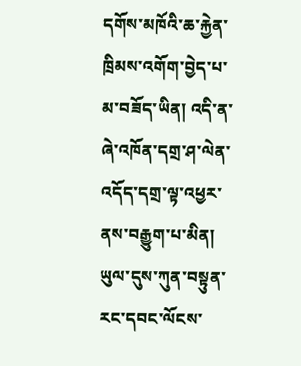དགོས་མཁོའི་ཆ་རྐྱེན་ཁྲིམས་འགོག་བྱེད་པ་མ་བཟོད་ཡིན། འདི་ན་ཞེ་འཁོན་དགྲ་ཤ་ལེན་འདོད་དགྲ་ལྟ་འཕྱར་ནས་བརྒྱུག་པ་མིན། ཡུལ་དུས་ཀུན་བསྟུན་རང་དབང་ལོངས་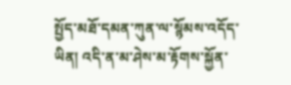སྤྱོད་མཐོ་དམན་ཀུན་ལ་སྙོམས་འདོད་ཡིན། འདི་ན་མ་ཤེས་མ་རྟོགས་སྐྱོན་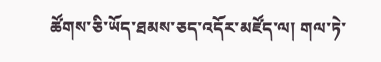ཚོགས་ཅི་ཡོད་ཐམས་ཅད་འདོར་མཛོད་ལ། གལ་ཏེ་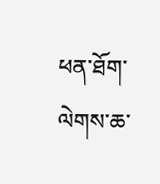ཕན་ཐོག་ལེགས་ཆ་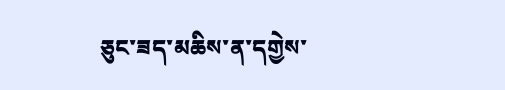ཅུང་ཟད་མཆིས་ན་དགྱེས་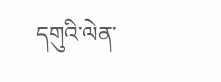དགུའི་ལེན་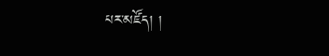པར་མཛོད། །